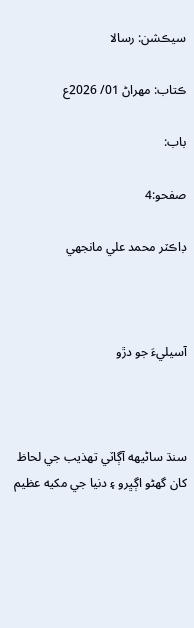سيڪشن: رسالا

ڪتاب: مهراڻ 01/ 2026ع

باب:

صفحو:4

ڊاڪٽر محمد علي مانجهي



آسيليءَ جو دڙو



سنڌ ساڻيھه آڳاٽي تھذيب جي لحاظ کان گهڻو اڳڀرو ۽ دنيا جي مکيه عظيم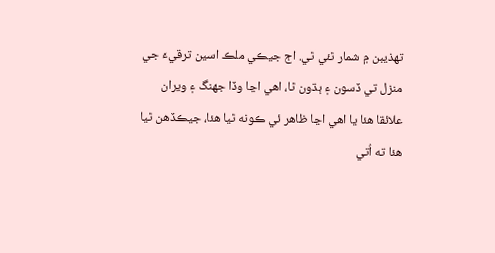تھذيبن ۾ شمار ٿئي ٿي. اڄ جيڪي ملڪ اسين ترقيءَ جي منزل تي ڏسون ۽ ٻڌون ٿا، اهي اڃا وڏا جهنگ ۽ ويران علائقا هئا يا اهي اڃا ظاهر ئي ڪونه ٿيا هئا، جيڪڏهن ٿيا هئا ته اُتي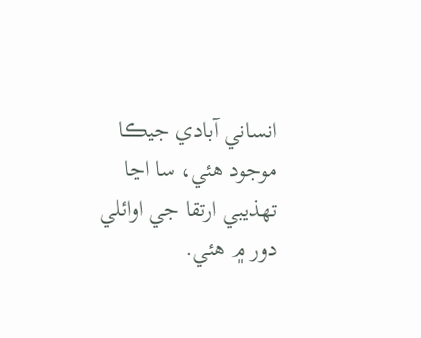انساني آبادي جيڪا موجود هئي، سا اڃا تھذيبي ارتقا جي اوائلي دور ۾ هئي.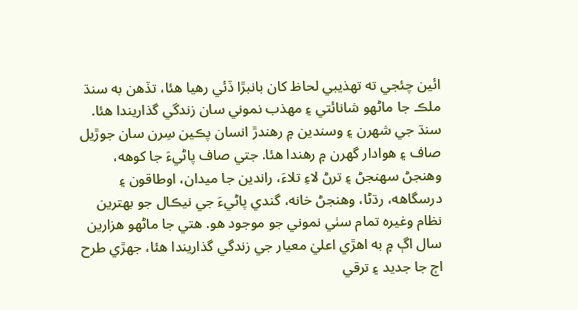ائين چئجي ته تھذيبي لحاظ کان بانبڙا ڏئي رهيا هئا، تڏهن به سنڌ ملڪ جا ماڻھو شانائتي ۽ مھذب نموني سان زندگي گذاريندا هئا. سنڌ جي شھرن ۽ وسندين ۾ رهندڙ انسان پڪين سِرن سان جوڙيل صاف ۽ هوادار گهرن ۾ رهندا هئا. جتي صاف پاڻيءَ جا کوهه، وهنجڻ سھنجڻ ۽ ترڻ لاءِ تلاءَ، راندين جا ميدان، اوطاقون ۽ درسگاهه، رڌڻا، وهنجڻ خانه، گندي پاڻيءَ جي نيڪال جو بھترين نظام وغيره تمام سٺي نموني جو موجود هو. هتي جا ماڻھو هزارين سال اڳ ۾ به اهڙي اعليٰ معيار جي زندگي گذاريندا هئا، جھڙي طرح اڄ جا جديد ۽ ترقي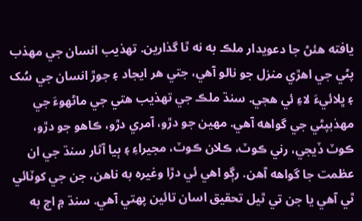يافته هئڻ جا دعويدار ملڪ به نه ٿا گذارين. تھذيب انسان جي مھذب پڻي جي اهڙي منزل جو نالو آهي، جتي هر ايجاد ۽ جوڙ انسان جي سُک ۽ ڀلائيءَ لاءِ ئي هجي. سنڌ ملڪ جي تھذيب هتي جي ماڻھوءَ جي مھذبپڻي جي گواهه آهي. مھين جو دڙو، آمري دڙو، ڪاهو جو دڙو، ڪوٽ ڏيجي، رني ڪوٽ، ڪلان ڪوٽ، مجيراءِ ۽ ٻيا آثار سنڌ جي ان عظمت جا گواهه آهن. رڳو اهي ئي دڙا وغيره به ناهن، جن جي کوٽائي ٿي آهي يا جن تي ٿيل تحقيق اسان تائين پھتي آهي. سنڌ ۾ اڄ به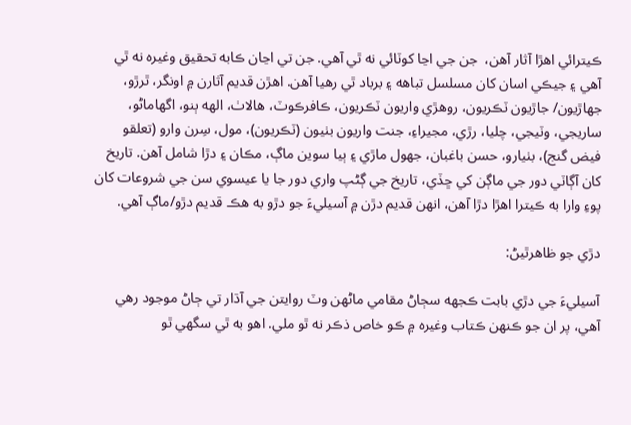ڪيترائي اهڙا آثار آهن،  جن جي اڃا کوٽائي نه ٿي آهي. جن تي اڃان ڪابه تحقيق وغيره نه ٿي آهي ۽ جيڪي اسان کان مسلسل تباهه ۽ برباد ٿي رهيا آهن. اهڙن قديم آثارن ۾ اونگر، ٿرڙو، جهاڙيون/ جاڙيون ٽڪريون، روهڙي واريون ٽڪريون، ڪافرڪوٽ، هالاٺ، الھه ٻنو، اگهاماڻو، ساريجي، وٽيجي، چليا، رڙي، مجيراءِ، جنت واريون بٺيون (ٽڪريون)، مول، سِرن وارو (تعلقو فيض گنج)، بٺيارو، حسن باغبان، جهول ماڙي ۽ ٻيا سوين ماڳ، مڪان ۽ دڙا شامل آهن. تاريخ کان آڳاٽي دور جي ماڳن کي ڇڏي، تاريخ جي ڳڻپ واري دور جا يا عيسوي سن جي شروعات کان پوءِ وارا به ڪيترا اهڙا دڙا آهن، انھن قديم دڙن ۾ آسيليءَ جو دڙو به هڪ قديم دڙو/ماڳ آهي.

دڙي جو ظاهرٿيڻ:

آسيليءَ جي دڙي بابت ڪجهه سڄاڻ مقامي ماڻھن وٽ روايتن جي آڌار تي ڄاڻ موجود رهي آهي، پر ان جو ڪنھن ڪتاب وغيره ۾ ڪو خاص ذڪر نه ٿو ملي. اهو به ٿي سگهي ٿو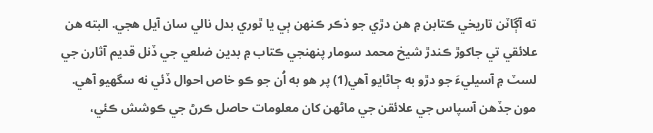ته آڳاٽن تاريخي ڪتابن ۾ هن دڙي جو ذڪر ڪنھن ٻي يا ٿوري بدل نالي سان آيل هجي. البته هن علائقي تي جاکوڙ ڪندڙ شيخ محمد سومار پنھنجي ڪتاب ۾ بدين ضلعي جي ڏنل قديم آثارن جي لسٽ ۾ آسيليءَ جو دڙو به ڄاڻايو آهي(1) پر هو به اُن جو ڪو خاص احوال ڏئي نه سگهيو آهي. مون جڏهن آسپاس جي علائقن جي ماڻھن کان معلومات حاصل ڪرڻ جي ڪوشش ڪئي،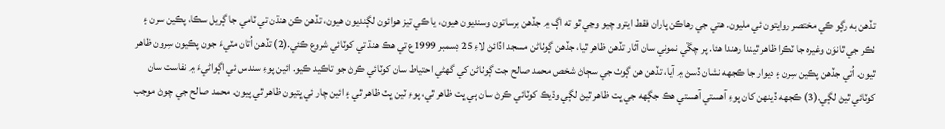تڏهن به رڳو ڪي مختصر روايتون ئي مليون. هتي جي رهاڪن پاران فقط ايترو چيو وڃي ٿو ته اڳ ۾ جڏهن برساتون وسنديون هيون، يا ڪي تيز هوائون لڳنديون هيون، تڏهن ڪن هنڌن تي ٽامي جا ڳريل سڪا، پڪين سرن ۽ ٺڪر جي ٿانوَن وغيره جا ٽڪرا ظاهر ٿيندا رهندا هئا. پر چڱي نموني سان آثار تڏهن ظاهر ٿيا، جڏهن ڳوٺاڻن مسجد اڏائڻ لاءِ 25 ڊسمبر 1999ع تي هڪ هنڌ تي کوٽائي شروع ڪئي.(2) تڏهن اُتان مٽيءَ جون پڪيون سِرون ظاهر ٿيون. اُتي جڏهن پڪين سِرن ۽ ديوار جا ڪجهه نشان ڏسڻ ۾ آيا، تڏهن هن ڳوٺ جي سڄاڻ شخص محمد صالح جت ڳوٺاڻن کي گهڻي احتياط سان کوٽائي ڪرڻ جو تاڪيد ڪيو. ائين پوءِ سندس ئي اڳواڻيءَ ۾ نفاست سان کوٽائي ٿيڻ لڳي.(3) ڪجهه ڏينھن کان پوءِ آهستي آهستي هڪ جڳهه جي ڀت ظاهر ٿيڻ لڳي وڌيڪ کوٽائي ڪرڻ سان ٻي ڀت ظاهر ٿي، پوءِ ٽين ڀٽ ظاهر ٿي ۽ ائين چار ئي ڀتيون ظاهر ٿي پيون. محمد صالح جي چوڻ موجب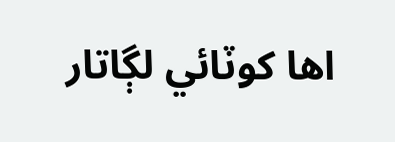اها کوٽائي لڳاتار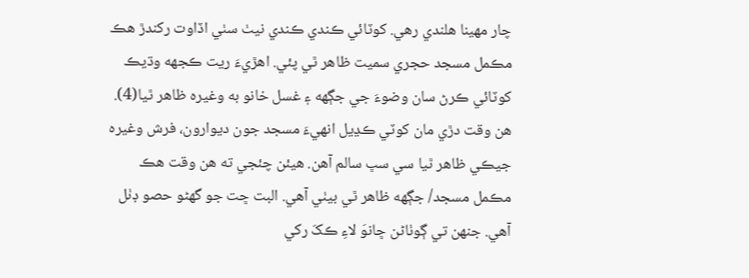چار مھينا هلندي رهي. کوٽائي ڪندي ڪندي نيٺ سٺي اڏاوت رکندڙ هڪ مڪمل مسجد حجري سميت ظاهر ٿي پئي. اهڙيءَ ريت ڪجهه وڌيڪ کوٽائي ڪرڻ سان وضوءَ جي جڳهه ۽ غسل خانو به وغيره ظاهر ٿيا(4). هن وقت دڙي مان کوٽي ڪڍيل انھيءَ مسجد جون ديوارون، فرش وغيره جيڪي ظاهر ٿيا سي سڀ سالم آهن. هيئن چئجي ته هن وقت هڪ مڪمل مسجد/ جڳھه ظاهر ٿي بيٺي آهي. البت ڇت جو گهڻو حصو ڊٺل آهي. جنھن تي ڳوٺاڻن ڇانوَ لاءِ ڪکَ رکي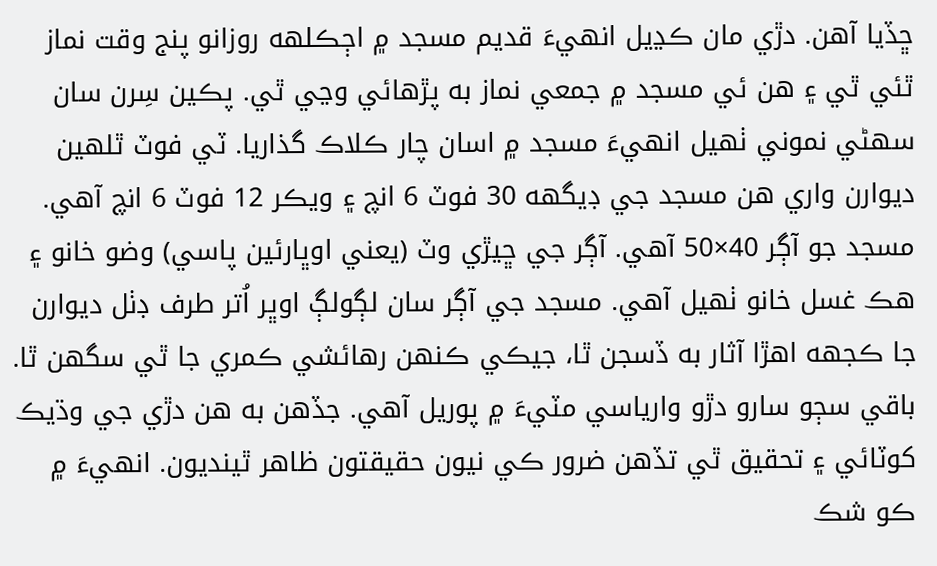ڇڏيا آهن. دڙي مان ڪڍيل انھيءَ قديم مسجد ۾ اڄڪلھه روزانو پنج وقت نماز ٿئي ٿي ۽ هن ئي مسجد ۾ جمعي نماز به پڙهائي وڃي ٿي. پڪين سِرن سان سھڻي نموني ٺھيل انھيءَ مسجد ۾ اسان چار ڪلاڪ گذاريا. ٽي فوٽ ٿلھين ديوارن واري هن مسجد جي ڊيگهه 30 فوٽ 6 انچ ۽ ويڪر 12 فوٽ 6 انچ آهي. مسجد جو آڳر 40×50 آهي. آڳر جي ڇيڙي وٽ (يعني اوڀارئين پاسي) وضو خانو ۽ هڪ غسل خانو ٺھيل آهي. مسجد جي آڳر سان لڳولڳ اوڀر اُتر طرف ڊٺل ديوارن جا ڪجهه اهڙا آثار به ڏسجن ٿا، جيڪي ڪنھن رهائشي ڪمري جا ٿي سگهن ٿا. باقي سڄو سارو دڙو وارياسي مٽيءَ ۾ پوريل آهي. جڏهن به هن دڙي جي وڌيڪ کوٽائي ۽ تحقيق ٿي تڏهن ضرور ڪي نيون حقيقتون ظاهر ٿينديون. انھيءَ ۾ ڪو شڪ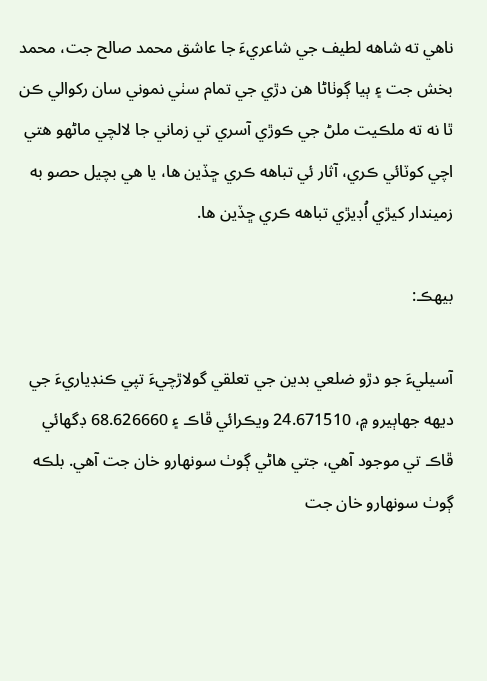ناهي ته شاهه لطيف جي شاعريءَ جا عاشق محمد صالح جت، محمد بخش جت ۽ ٻيا ڳوٺاڻا هن دڙي جي تمام سٺي نموني سان رکوالي ڪن ٿا نه ته ملڪيت ملڻ جي ڪوڙي آسري تي زماني جا لالچي ماڻھو هتي اچي کوٽائي ڪري، آثار ئي تباهه ڪري ڇڏين ها، يا هي بچيل حصو به زميندار کيڙي اُڊيڙي تباهه ڪري ڇڏين ها.

بيھڪ:

آسيليءَ جو دڙو ضلعي بدين جي تعلقي گولاڙچيءَ تپي ڪنڊياريءَ جي ديھه جهاٻيرو ۾، 24.671510 ويڪرائي ڦاڪ ۽ 68.626660 ڊگهائي ڦاڪ تي موجود آهي، جتي هاڻي ڳوٺ سونھارو خان جت آهي. بلڪه ڳوٺ سونھارو خان جت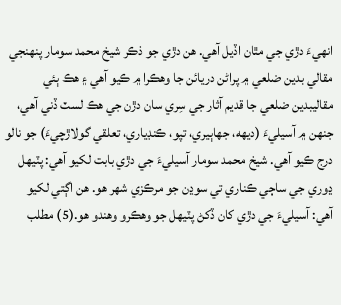انھيءَ دڙي جي مٿان اڏيل آهي. هن دڙي جو ذڪر شيخ محمد سومار پنھنجي مقالي بدين ضلعي ۾ پراڻن دريائن جا وهڪرا ۾ ڪيو آهي ۽ هڪ ٻئي مقاليبدين ضلعي جا قديم آثار جي سِري سان دڙن جي هڪ لسٽ ڏني آهي، جنھن ۾ آسيليءَ (ديھه، جهاٻيري، تپو، ڪنڊياري، تعلقي گولاڙچيءَ) جو نالو درج ڪيو آهي. شيخ محمد سومار آسيليءَ جي دڙي بابت لکيو آهي: پٽيھل ڍوري جي ساڄي ڪناري تي سوڍن جو مرڪزي شھر هو. هن اڳتي لکيو آهي: آسيليءَ جي دڙي کان ڏکڻ پٽيھل جو وهڪرو وهندو هو.(5) مطلب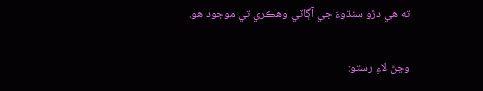ته هي دڙو سنڌوءَ جي آڳاٽي وهڪري تي موجود هو.

وڃڻ لاءِ رستو: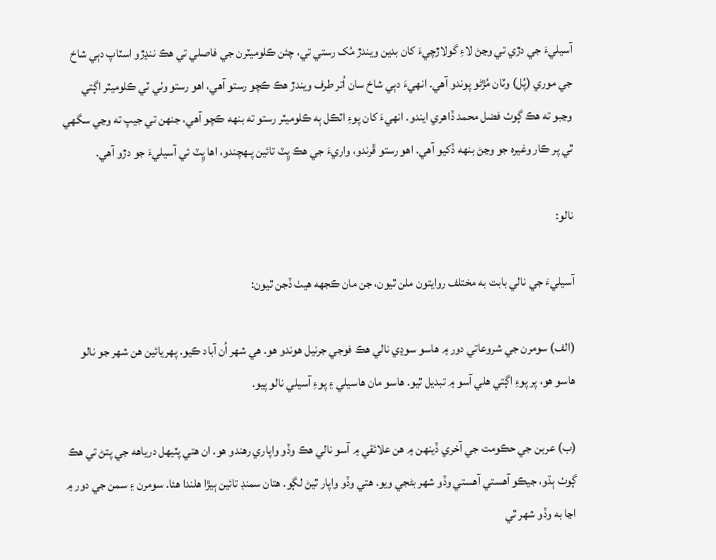آسيليءَ جي دڙي تي وڃڻ لاءِ گولاڙچيءَ کان بدين ويندڙ مُک رستي تي، چئن ڪلوميٽرن جي فاصلي تي هڪ ننڍڙو اسٽاپ دٻي شاخ جي موري (پُل) وٽان مُڙڻو پوندو آهي. انھيءَ دٻي شاخ سان اُتر طرف ويندڙ هڪ ڪچو رستو آهي، اهو رستو وٺي ٽي ڪلوميٽر اڳتي وڃبو ته هڪ ڳوٺ فضل محمد ڏاهري ايندو. انھيءَ کان پوءِ اٽڪل ٻه ڪلوميٽر رستو ته بنھه ڪچو آهي، جنھن تي جيپ ته وڃي سگهي ٿي پر ڪار وغيره جو وڃڻ بنھه ڏکيو آهي. اهو رستو ڦرندو، واريءَ جي هڪ ڀِٽ تائين پـھچندو، اها ڀِٽ ئي آسيليءَ جو دڙو آهي.

نالو:

آسيليءَ جي نالي بابت به مختلف روايتون ملن ٿيون، جن مان ڪجهه هيٺ ڏجن ٿيون:

(الف) سومرن جي شروعاتي دور ۾ هاسو سوڍي نالي هڪ فوجي جرنيل هوندو هو. هي شھر اُن آباد ڪيو. پھريائين هن شھر جو نالو هاسو هو، پر پوءِ اڳتي هلي آسو ۾ تبديل ٿيو. هاسو مان هاسيلي ۽ پوءِ آسيلي نالو پيو.

(ب) عربن جي حڪومت جي آخري ڏينھن ۾ هن علائقي ۾ آسو نالي هڪ وڏو واپاري رهندو هو. ان هتي پٽيھل درياهه جي پتڻ تي هڪ ڳوٺ ٻڌو، جيڪو آهستي آهستي وڏو شھر بڻجي ويو. هتي وڏو واپار ٿيڻ لڳو. هتان سمنڊ تائين ٻيڙا هلندا هئا. سومرن ۽ سمن جي دور ۾ اڃا به وڏو شھر ٿي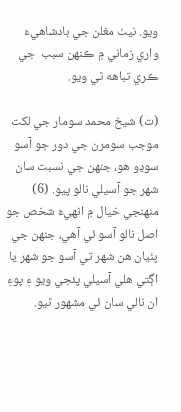ويو. نيٺ مغلن جي بادشاهيءَ واري زماني ۾ ڪنھن سبب  جي ڪري تباهه ٿي ويو.

(ت) شيخ محمد سومار جي لکت موجب سومرن جي دور جو آسو سوڍو هو، جنھن جي نسبت سان شھر جو آسيلي نالو پيو. (6) منھنجي خيال ۾ انھيءَ شخص جو اصل نالو آسو ئي آهي، جنھن جي پٺيان هن شھر تي آسو جو شھر يا اڳتي هلي آسيلي پئجي ويو ۽ پوءِ ان نالي سان ئي مشھور ٿيو.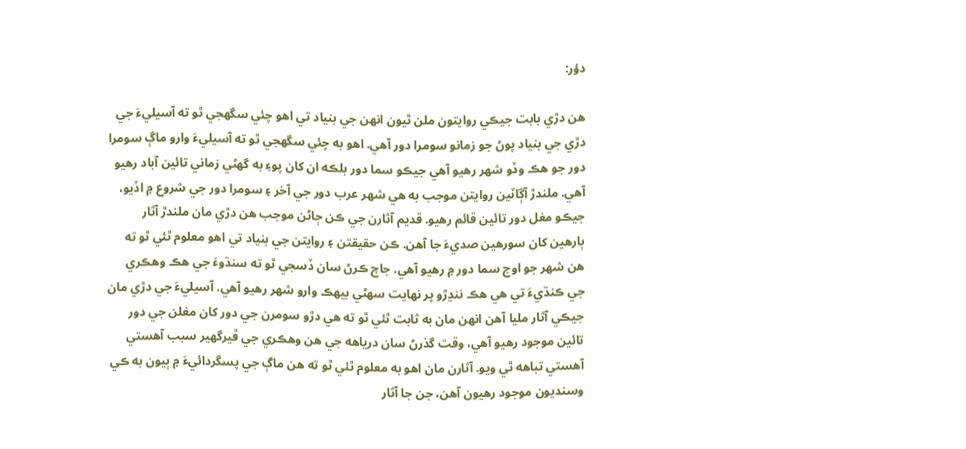دؤر:

هن دڙي بابت جيڪي روايتون ملن ٿيون انھن جي بنياد تي اهو چئي سگهجي ٿو ته آسيليءَ جي دڙي جي بنياد پوڻ جو زمانو سومرا دور آهي. اهو به چئي سگهجي ٿو ته آسيليءَ وارو ماڳ سومرا دور جو هڪ وڏو شھر رهيو آهي جيڪو سما دور بلڪه ان کان پوءِ به گهڻي زماني تائين آباد رهيو آهي. ملندڙ آڳاٽين روايتن موجب به هي شھر عرب دور جي آخر ۽ سومرا دور جي شروع ۾ اڏيو، جيڪو مغل دور تائين قائم رهيو. قديم آثارن جي ڪن ڄاڻن موجب هن دڙي مان ملندڙ آثار ٻارهين کان سورهين صديءَ جا آهن. ڪن حقيقتن ۽ روايتن جي بنياد تي اهو معلوم ٿئي ٿو ته هن شھر جو اوج سما دور ۾ رهيو آهي. جاچ ڪرڻ سان ڏسجي ٿو ته سنڌوءَ جي هڪ وهڪري جي ڪنڌيءَ تي هي هڪ ننڍڙو پر نھايت سھڻي بيھڪ وارو شھر رهيو آهي. آسيليءَ جي دڙي مان جيڪي آثار مليا آهن انھن مان به ثابت ٿئي ٿو ته هي دڙو سومرن جي دور کان مغلن جي دور تائين موجود رهيو آهي، وقت گذرڻ سان درياهه جي هن وهڪري جي ڦيرگهير سبب آهستي آهستي تباهه ٿي ويو. آثارن مان اهو به معلوم ٿئي ٿو ته هن ماڳ جي پسگردائيءَ ۾ ٻيون به ڪي وسنديون موجود رهيون آهن، جن جا آثار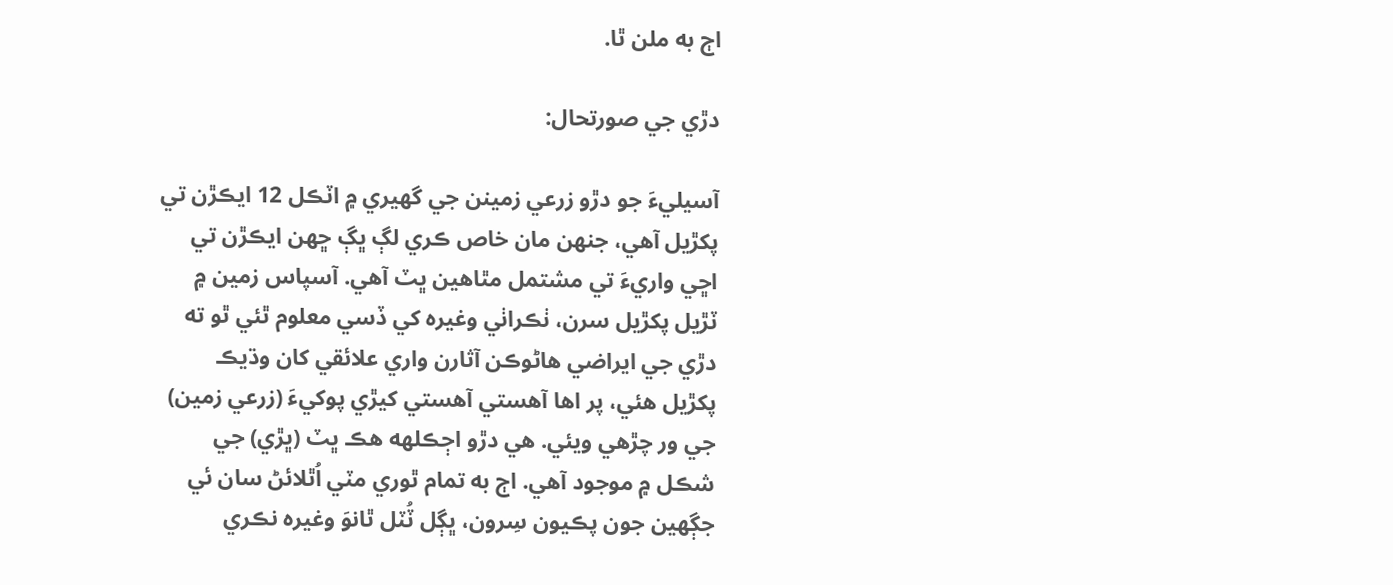اڄ به ملن ٿا.

دڙي جي صورتحال:

آسيليءَ جو دڙو زرعي زمينن جي گهيري ۾ اٽڪل 12 ايڪڙن تي پکڙيل آهي، جنھن مان خاص ڪري لڳ ڀڳ ڇھن ايڪڙن تي اڇي واريءَ تي مشتمل مٿاهين ڀٽ آهي. آسپاس زمين ۾ ٽڙيل پکڙيل سرن، ٺڪراٺي وغيره کي ڏسي معلوم ٿئي ٿو ته دڙي جي ايراضي هاڻوڪن آثارن واري علائقي کان وڌيڪ پکڙيل هئي، پر اها آهستي آهستي کيڙي پوکيءَ (زرعي زمين) جي ور چڙهي ويئي. هي دڙو اڄڪلھه هڪ ڀٽ (ڀڙي) جي شڪل ۾ موجود آهي. اڄ به تمام ٿوري مٽي اُٿلائڻ سان ئي جڳهين جون پڪيون سِرون، ڀڳل ٽُٽل ٿانوَ وغيره نڪري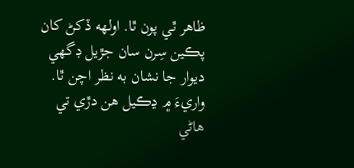ظاهر ٿي پون ٿا. اولھه ڏکڻ کان پڪين سِرن سان جڙيل ڊگهي ديوار جا نشان به نظر اچن ٿا. واريءَ ۾ ڍڪيل هن دڙي تي هاڻي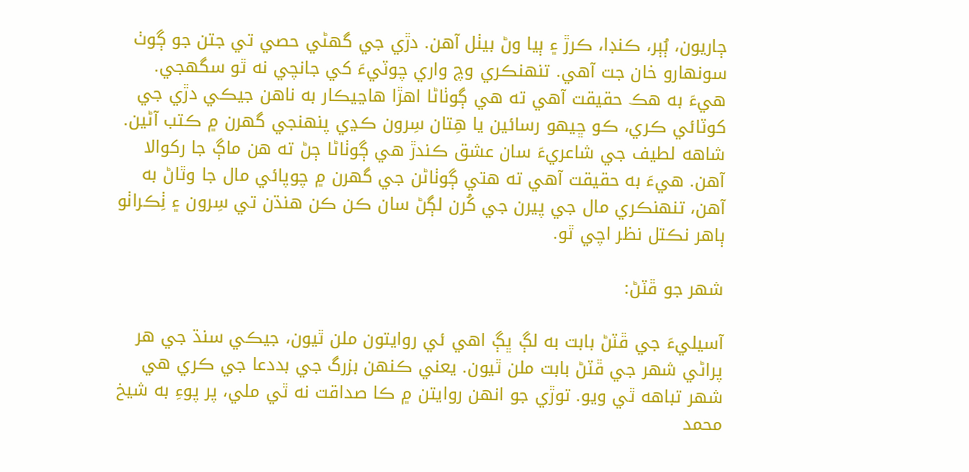ڄاريون، ٻُٻر، ڪنڊا، ڪرڙ ۽ ٻيا وڻ بيٺل آهن. دڙي جي گهڻي حصي تي جتن جو ڳوٺ سونھارو خان جت آهي. تنھنڪري وچ واري چوٽيءَ کي جانچي نه ٿو سگهجي. هيءَ به هڪ حقيقت آهي ته هي ڳوٺاڻا اهڙا هاڃيڪار به ناهن جيڪي دڙي جي کوٽائي ڪري، ڪو ڇيھو رسائين يا هِتان سِرون ڪڍي پنھنجي گهرن ۾ ڪتب آڻين. شاهه لطيف جي شاعريءَ سان عشق ڪندڙ هي ڳوٺاڻا ڄڻ ته هن ماڳ جا رکوالا آهن. هيءَ به حقيقت آهي ته هتي ڳوٺاڻن جي گهرن ۾ چوپائي مال جا وٿاڻ به آهن، تنھنڪري مال جي پيرن جي کُرن لڳڻ سان ڪن ڪن هنڌن تي سِرون ۽ ٺِڪراٺو ٻاهر نڪتل نظر اچي ٿو.

شھر جو ڦٽڻ:

آسيليءَ جي ڦٽڻ بابت به لڳ ڀڳ اهي ئي روايتون ملن ٿيون، جيڪي سنڌ جي هر پراڻي شھر جي ڦٽڻ بابت ملن ٿيون. يعني ڪنھن بزرگ جي بددعا جي ڪري هي شھر تباهه ٿي ويو. توڙي جو انھن روايتن ۾ ڪا صداقت نه ٿي ملي، پر پوءِ به شيخ محمد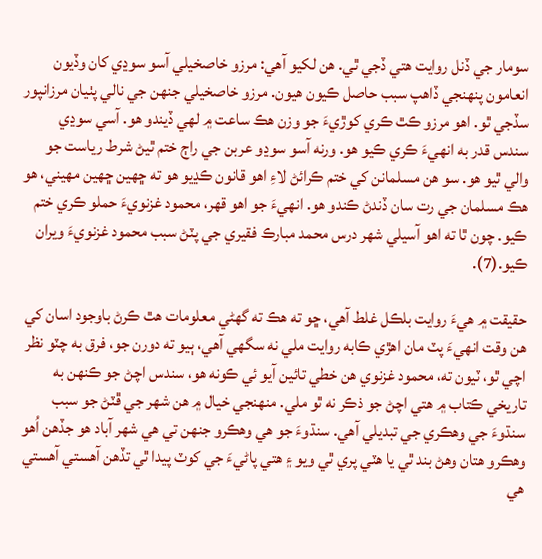سومار جي ڏنل روايت هتي ڏجي ٿي. هن لکيو آهي: مرزو خاصخيلي آسو سوڍي کان وڏيون انعامون پنھنجي ڏاهپ سبب حاصل ڪيون هيون. مرزو خاصخيلي جنھن جي نالي پٺيان مرزانپور سڏجي ٿو. اهو مرزو ڪٿ ڪري کوڙيءَ جو وزن هڪ ساعت ۾ لھي ڏيندو هو. آسي سوڍي سندس قدر به انھيءَ ڪري ڪيو هو. ورنه آسو سوڍو عربن جي راڄ ختم ٿيڻ شرط رياست جو والي ٿيو هو. سو هن مسلمانن کي ختم ڪرائڻ لاءِ اهو قانون ڪڍيو هو ته ڇھين ڇھين مھيني، هو هڪ مسلمان جي رت سان ڏندڻ ڪندو هو. انھيءَ جو اهو قھر، محمود غزنويءَ حملو ڪري ختم ڪيو. چون ٿا ته اهو آسيلي شھر درس محمد مبارڪ فقيري جي پٽڻ سبب محمود غزنويءَ ويران ڪيو.(7).

حقيقت ۾ هيءَ روايت بلڪل غلط آهي، ڇو ته هڪ ته گهڻي معلومات هٿ ڪرڻ باوجود اسان کي هن وقت انھيءَ پٽ مان اهڙي ڪابه روايت ملي نه سگهي آهي، ٻيو ته دورن جو، فرق به چٽو نظر اچي ٿو، ٽيون ته، محمود غزنوي هن خطي تائين آيو ئي ڪونه هو، سندس اچڻ جو ڪنھن به تاريخي ڪتاب ۾ هتي اچڻ جو ذڪر نه ٿو ملي. منھنجي خيال ۾ هن شھر جي ڦٽڻ جو سبب سنڌوءَ جي وهڪري جي تبديلي آهي. سنڌوءَ جو هي وهڪرو جنھن تي هي شھر آباد هو جڏهن اُهو وهڪرو هتان وهڻ بند ٿي يا هٽي پري ٿي ويو ۽ هتي پاڻيءَ جي کوٽ پيدا ٿي تڏهن آهستي آهستي هي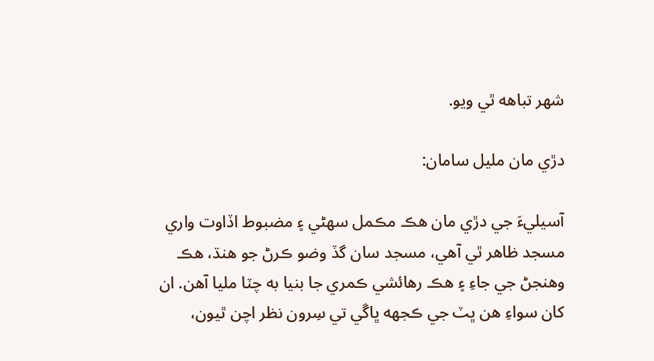شھر تباهه ٿي ويو.

دڙي مان مليل سامان:

آسيليءَ جي دڙي مان هڪ مڪمل سھڻي ۽ مضبوط اڏاوت واري مسجد ظاهر ٿي آهي، مسجد سان گڏ وضو ڪرڻ جو هنڌ، هڪ وهنجڻ جي جاءِ ۽ هڪ رهائشي ڪمري جا بنيا به چٽا مليا آهن. ان کان سواءِ هن ڀٽ جي ڪجهه ڀاڱي تي سِرون نظر اچن ٿيون،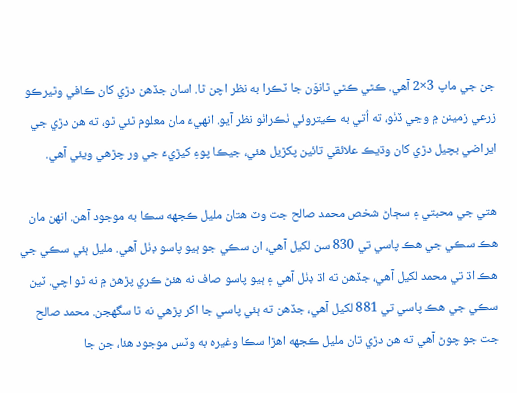جن جي ماپ 3×2 آهي. ڪٿي ڪٿي ٿانوَن جا ٽڪرا به نظر اچن ٿا. اسان جڏهن دڙي کان ڪافي وٿيرڪو زرعي زمينن ۾ وڃي ڏٺو، ته اُتي به ڪيتروئي ٺڪراٺو نظر آيو. انھيءَ مان معلوم ٿئي ٿو، ته هن دڙي جي ايراضي بچيل دڙي کان وڌيڪ علائقي تائين پکڙيل هئي، جيڪا پوءِ کيڙيءَ جي ور چڙهي ويئي آهي.

هتي جي محبتي ۽ سڄاڻ شخص محمد صالح جت وٽ هتان مليل ڪجهه سڪا به موجود آهن. انھن مان هڪ سڪي جي هڪ پاسي تي 830 سن لکيل آهي، ان سڪي جو ٻيو پاسو ڊٺل آهي. مليل ٻئي سڪي جي هڪ اڌ تي محمد لکيل آهي، جڏهن ته اڌ ڊٺل آهي ۽ ٻيو پاسو صاف نه هئڻ ڪري پڙهڻ ۾ نه ٿو اچي. ٽين سڪي جي هڪ پاسي تي 881 لکيل آهي، جڏهن ته ٻئي پاسي جا اکر پڙهي نه ٿا سگهجن. محمد صالح جت جو چوڻ آهي ته هن دڙي تان مليل ڪجهه اهڙا سڪا وغيره به وٽس موجود هئا، جن جا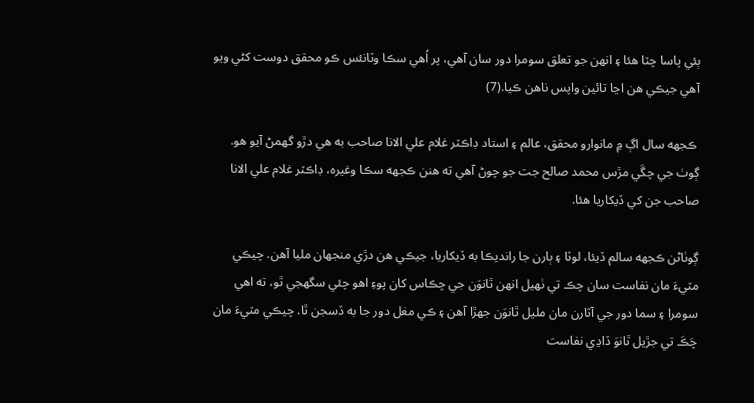ٻئي پاسا چٽا هئا ۽ انھن جو تعلق سومرا دور سان آهي، پر اُهي سڪا وٽانئس ڪو محقق دوست کڻي ويو آهي جيڪي هن اڃا تائين واپس ناهن ڪيا.(7)

 ڪجهه سال اڳ ۾ مانوارو محقق، عالم ۽ استاد ڊاڪٽر غلام علي الانا صاحب به هي دڙو گهمڻ آيو هو. ڳوٺ جي چڱي مڙس محمد صالح جت جو چوڻ آهي ته هنن ڪجهه سڪا وغيره، ڊاڪٽر غلام علي الانا صاحب جن کي ڏيکاريا هئا.

ڳوٺاڻن ڪجهه سالم ڏيئا، لوٽا ۽ ٻارن جا رانديڪا به ڏيکاريا، جيڪي هن دڙي منجهان مليا آهن. چيڪي مٽيءَ مان نفاست سان چڪ تي ٺھيل انھن ٿانوَن جي چڪاس کان پوءِ اهو چئي سگهجي ٿو، ته اهي سومرا ۽ سما دور جي آثارن مان مليل ٿانوَن جھڙا آهن ۽ ڪي مغل دور جا به ڏسجن ٿا. چيڪي مٽيءَ مان چَڪَ تي جڙيل ٿانوَ ڏاڍي نفاست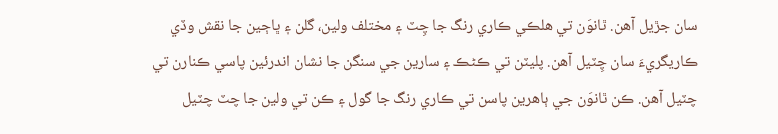سان جڙيل آهن. ٿانوَن تي هلڪي ڪاري رنگ جا چِٽ ۽ مختلف ولين، گلن ۽ ڀاڄين جا نقش وڏي ڪاريگريءَ سان چِٽيل آهن. پليٽن تي ڪڻڪ ۽ سارين جي سنگن جا نشان اندرئين پاسي ڪنارن تي چٽيل آهن. ڪن ٿانوَن جي ٻاهرين پاسن تي ڪاري رنگ جا گول ۽ ڪن تي ولين جا چٽ چٽيل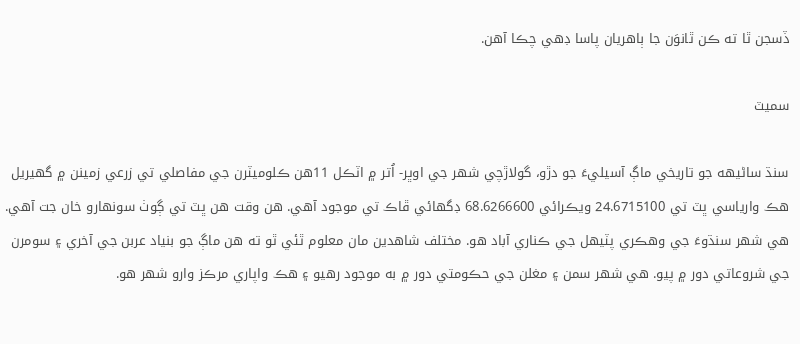ڏسجن ٿا ته ڪن ٿانوَن جا ٻاهريان پاسا ڊهي چڪا آهن.

سميٽ

سنڌ ساڻيھه جو تاريخي ماڳ آسيليءَ جو دڙو، گولاڙچي شھر جي اوڀر- اُتر ۾ اٽڪل 11هن ڪلوميٽرن جي مفاصلي تي زرعي زمينن ۾ گهيريل هڪ وارياسي ڀٽ تي 24.6715100 ويڪرائي 68.6266600 ڊگهائي ڦاڪ تي موجود آهي. هن وقت هن ڀٽ تي ڳوٺ سونھارو خان جت آهي. هي شھر سنڌوءَ جي وهڪري پٽيھل جي ڪناري آباد هو. مختلف شاهدين مان معلوم ٿئي ٿو ته هن ماڳ جو بنياد عربن جي آخري ۽ سومرن جي شروعاتي دور ۾ پيو. هي شھر سمن ۽ مغلن جي حڪومتي دور ۾ به موجود رهيو ۽ هڪ واپاري مرڪز وارو شھر هو.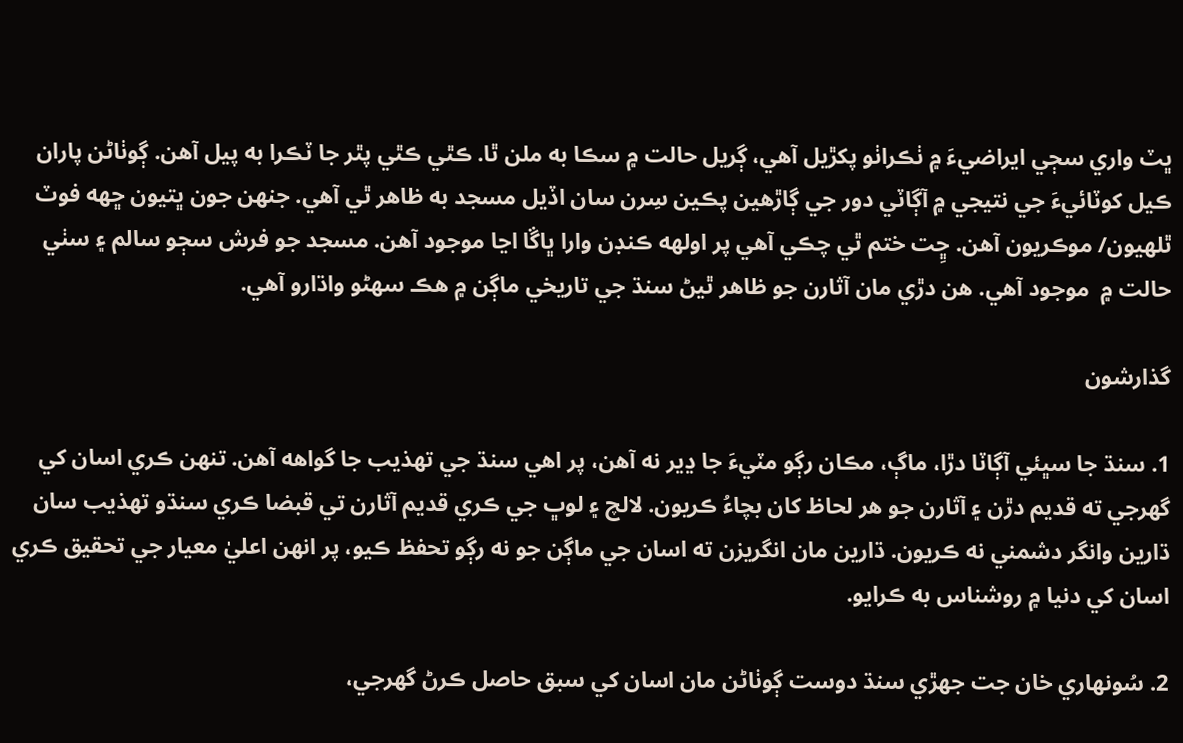ڀٽ واري سڄي ايراضيءَ ۾ ٺڪراٺو پکڙيل آهي، ڳريل حالت ۾ سڪا به ملن ٿا. ڪٿي ڪٿي پٿر جا ٽڪرا به پيل آهن. ڳوٺاڻن پاران ڪيل کوٽائيءَ جي نتيجي ۾ آڳاٽي دور جي ڳاڙهين پڪين سِرن سان اڏيل مسجد به ظاهر ٿي آهي. جنھن جون ڀتيون ڇھه فوٽ ٿلھيون/ موڪريون آهن. ڇِت ختم ٿي چڪي آهي پر اولھه ڪنڊن وارا ڀاڱا اڃا موجود آهن. مسجد جو فرش سڄو سالم ۽ سٺي حالت ۾  موجود آهي. هن دڙي مان آثارن جو ظاهر ٿيڻ سنڌ جي تاريخي ماڳن ۾ هڪ سھڻو واڌارو آهي.

گذارشون

1. سنڌ جا سڀئي آڳاٽا دڙا، ماڳ، مڪان رڳو مٽيءَ جا ڍير نه آهن، پر اهي سنڌ جي تھذيب جا گواهه آهن. تنھن ڪري اسان کي گهرجي ته قديم دڙن ۽ آثارن جو هر لحاظ کان بچاءُ ڪريون. لالچ ۽ لوڀ جي ڪري قديم آثارن تي قبضا ڪري سنڌو تھذيب سان ڌارين وانگر دشمني نه ڪريون. ڌارين مان انگريزن ته اسان جي ماڳن جو نه رڳو تحفظ ڪيو، پر انھن اعليٰ معيار جي تحقيق ڪري اسان کي دنيا ۾ روشناس به ڪرايو.

2. سُونھاري خان جت جھڙي سنڌ دوست ڳوٺاڻن مان اسان کي سبق حاصل ڪرڻ گهرجي،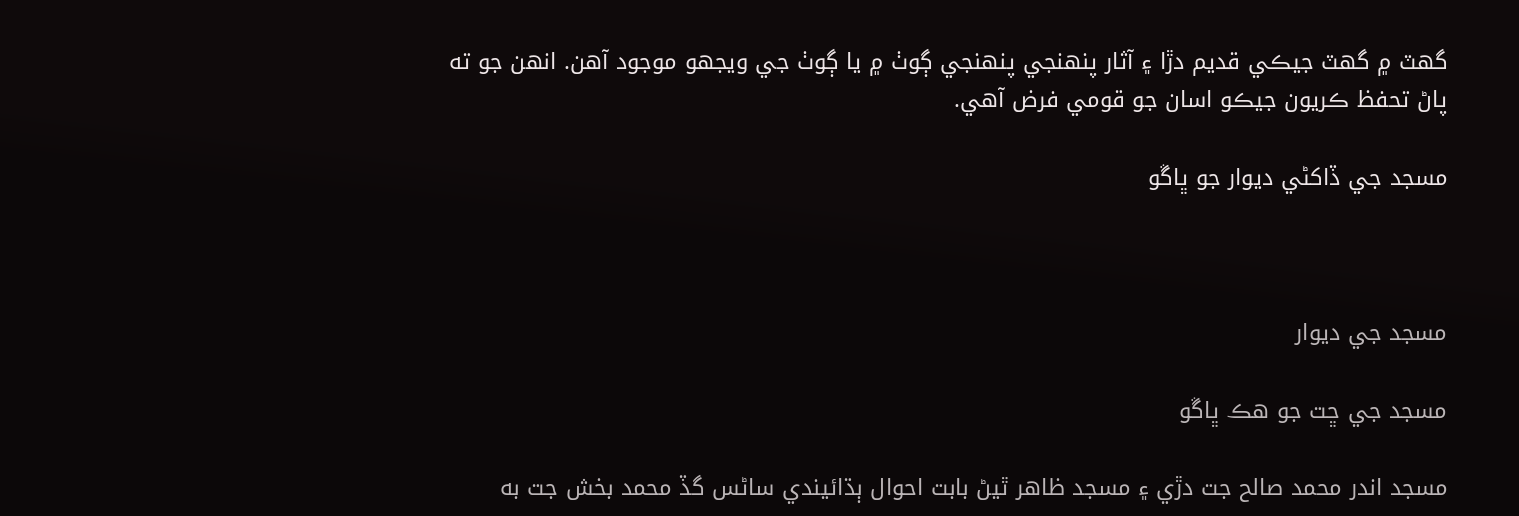گهٽ ۾ گهٽ جيڪي قديم دڙا ۽ آثار پنھنجي پنھنجي ڳوٺ ۾ يا ڳوٺ جي ويجهو موجود آهن. انھن جو ته پاڻ تحفظ ڪريون جيڪو اسان جو قومي فرض آهي.

مسجد جي ڏاکڻي ديوار جو ڀاڱو



مسجد جي ديوار

مسجد جي ڇت جو هڪ ڀاڱو

مسجد اندر محمد صالح جت دڙي ۽ مسجد ظاهر ٿيڻ بابت احوال ٻڌائيندي ساڻس گڏ محمد بخش جت به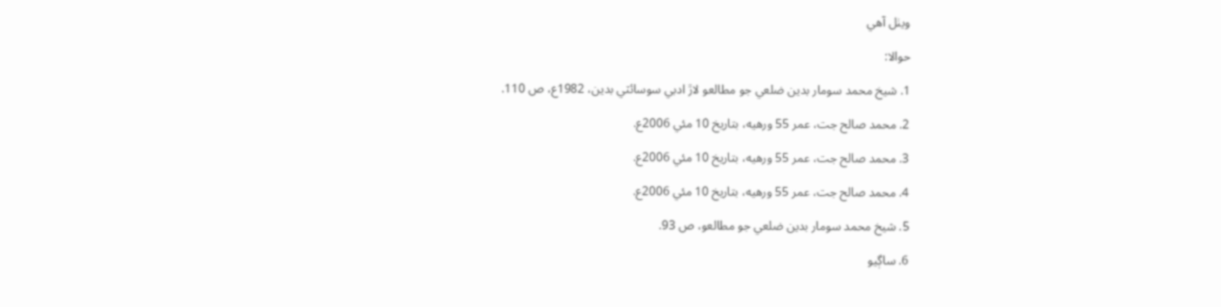ويٺل آهي

حوالا:

1. شيخ محمد سومار بدين ضلعي جو مطالعو لاڙ ادبي سوسائٽي بدين، 1982ع، ص 110.

2. محمد صالح جت، عمر 55 ورهيه، بتاريخ 10 مئي 2006ع.

3. محمد صالح جت، عمر 55 ورهيه، بتاريخ 10 مئي 2006ع.

4. محمد صالح جت، عمر 55 ورهيه، بتاريخ 10 مئي 2006ع.

5. شيخ محمد سومار بدين ضلعي جو مطالعو، ص 93.

6. ساڳيو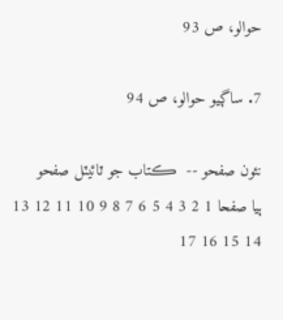حوالو، ص 93

7. ساڳيو حوالو، ص 94

نئون صفحو --  ڪتاب جو ٽائيٽل صفحو
ٻيا صفحا 1 2 3 4 5 6 7 8 9 10 11 12 13 14 15 16 17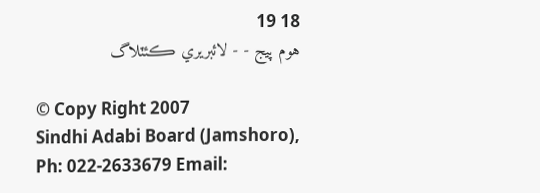18 19
هوم پيج - - لائبريري ڪئٽلاگ

© Copy Right 2007
Sindhi Adabi Board (Jamshoro),
Ph: 022-2633679 Email: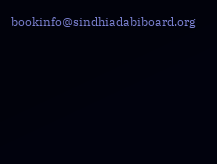bookinfo@sindhiadabiboard.org